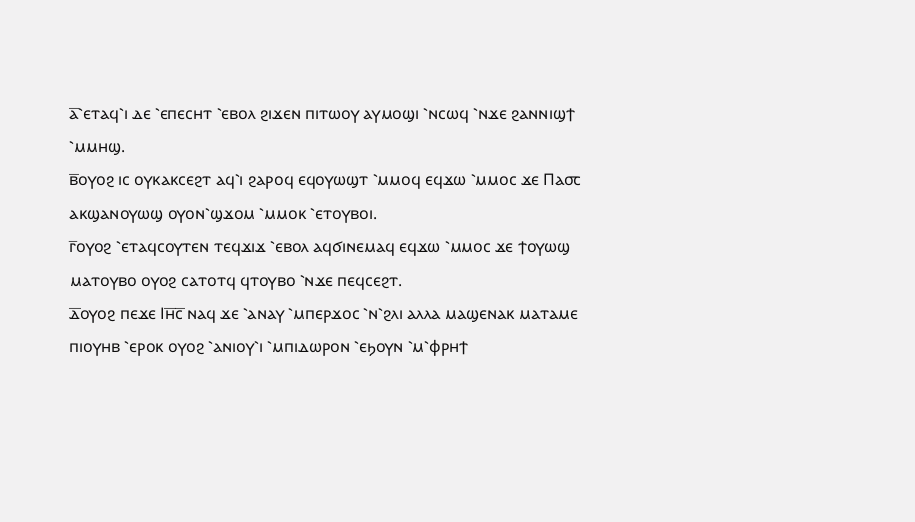ⲁ̅⳿ⲉⲧⲁϥ⳿ⲓ ⲇⲉ ⳿ⲉⲡⲉⲥⲏⲧ ⳿ⲉⲃⲟⲗ ϩⲓϫⲉⲛ ⲡⲓⲧⲱⲟⲩ ⲁⲩⲙⲟϣⲓ ⳿ⲛⲥⲱϥ ⳿ⲛϫⲉ ϩⲁⲛⲛⲓϣϯ ⳿ⲙⲙⲏϣ.
ⲃ̅ⲟⲩⲟϩ ⲓⲥ ⲟⲩⲕⲁⲕⲥⲉϩⲧ ⲁϥ⳿ⲓ ϩⲁⲣⲟϥ ⲉϥⲟⲩⲱϣⲧ ⳿ⲙⲙⲟϥ ⲉϥϫⲱ ⳿ⲙⲙⲟⲥ ϫⲉ Ⲡⲁ⳪ ⲁⲕϣⲁⲛⲟⲩⲱϣ ⲟⲩⲟⲛ⳿ϣϫⲟⲙ ⳿ⲙⲙⲟⲕ ⳿ⲉⲧⲟⲩⲃⲟⲓ.
ⲅ̅ⲟⲩⲟϩ ⳿ⲉⲧⲁϥⲥⲟⲩⲧⲉⲛ ⲧⲉϥϫⲓϫ ⳿ⲉⲃⲟⲗ ⲁϥϭⲓⲛⲉⲙⲁϥ ⲉϥϫⲱ ⳿ⲙⲙⲟⲥ ϫⲉ ϯⲟⲩⲱϣ ⲙⲁⲧⲟⲩⲃⲟ ⲟⲩⲟϩ ⲥⲁⲧⲟⲧϥ ϥⲧⲟⲩⲃⲟ ⳿ⲛϫⲉ ⲡⲉϥⲥⲉϩⲧ.
ⲇ̅ⲟⲩⲟϩ ⲡⲉϫⲉ Ⲓⲏ̅ⲥ̅ ⲛⲁϥ ϫⲉ ⳿ⲁⲛⲁⲩ ⳿ⲙⲡⲉⲣϫⲟⲥ ⳿ⲛ⳿ϩⲗⲓ ⲁⲗⲗⲁ ⲙⲁϣⲉⲛⲁⲕ ⲙⲁⲧⲁⲙⲉ ⲡⲓⲟⲩⲏⲃ ⳿ⲉⲣⲟⲕ ⲟⲩⲟϩ ⳿ⲁⲛⲓⲟⲩ⳿ⲓ ⳿ⲙⲡⲓⲇⲱⲣⲟⲛ ⳿ⲉϧⲟⲩⲛ ⳿ⲙ⳿ⲫⲣⲏϯ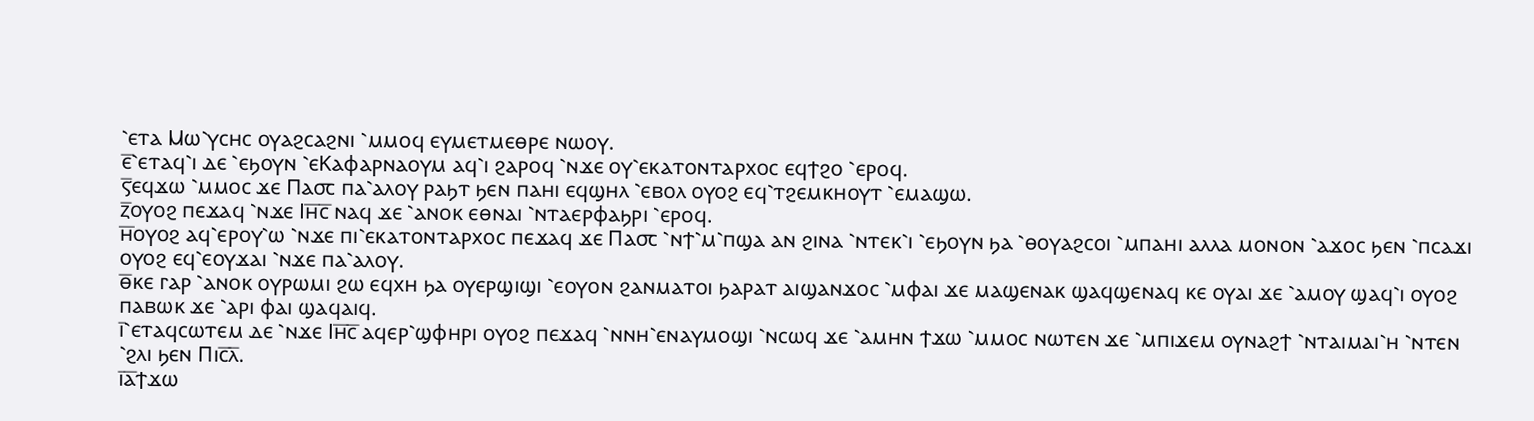⳿ⲉⲧⲁ Ⲙⲱ⳿ⲩⲥⲏⲥ ⲟⲩⲁϩⲥⲁϩⲛⲓ ⳿ⲙⲙⲟϥ ⲉⲩⲙⲉⲧⲙⲉⲑⲣⲉ ⲛⲱⲟⲩ.
ⲉ̅⳿ⲉⲧⲁϥ⳿ⲓ ⲇⲉ ⳿ⲉϧⲟⲩⲛ ⳿ⲉⲔⲁⲫⲁⲣⲛⲁⲟⲩⲙ ⲁϥ⳿ⲓ ϩⲁⲣⲟϥ ⳿ⲛϫⲉ ⲟⲩ⳿ⲉⲕⲁⲧⲟⲛⲧⲁⲣⲭⲟⲥ ⲉϥϯϩⲟ ⳿ⲉⲣⲟϥ.
ⲋ̅ⲉϥϫⲱ ⳿ⲙⲙⲟⲥ ϫⲉ Ⲡⲁ⳪ ⲡⲁ⳿ⲁⲗⲟⲩ ⲣⲁϧⲧ ϧⲉⲛ ⲡⲁⲏⲓ ⲉϥϣⲏⲗ ⳿ⲉⲃⲟⲗ ⲟⲩⲟϩ ⲉϥ⳿ⲧϩⲉⲙⲕⲏⲟⲩⲧ ⳿ⲉⲙⲁϣⲱ.
ⲍ̅ⲟⲩⲟϩ ⲡⲉϫⲁϥ ⳿ⲛϫⲉ Ⲓⲏ̅ⲥ̅ ⲛⲁϥ ϫⲉ ⳿ⲁⲛⲟⲕ ⲉⲑⲛⲁⲓ ⳿ⲛⲧⲁⲉⲣⲫⲁϧⲣⲓ ⳿ⲉⲣⲟϥ.
ⲏ̅ⲟⲩⲟϩ ⲁϥ⳿ⲉⲣⲟⲩ⳿ⲱ ⳿ⲛϫⲉ ⲡⲓ⳿ⲉⲕⲁⲧⲟⲛⲧⲁⲣⲭⲟⲥ ⲡⲉϫⲁϥ ϫⲉ Ⲡⲁ⳪ ⳿ⲛϯ⳿ⲙ⳿ⲡϣⲁ ⲁⲛ ϩⲓⲛⲁ ⳿ⲛⲧⲉⲕ⳿ⲓ ⳿ⲉϧⲟⲩⲛ ϧⲁ ⳿ⲑⲟⲩⲁϩⲥⲟⲓ ⳿ⲙⲡⲁⲏⲓ ⲁⲗⲗⲁ ⲙⲟⲛⲟⲛ ⳿ⲁϫⲟⲥ ϧⲉⲛ ⳿ⲡⲥⲁϫⲓ ⲟⲩⲟϩ ⲉϥ⳿ⲉⲟⲩϫⲁⲓ ⳿ⲛϫⲉ ⲡⲁ⳿ⲁⲗⲟⲩ.
ⲑ̅ⲕⲉ ⲅⲁⲣ ⳿ⲁⲛⲟⲕ ⲟⲩⲣⲱⲙⲓ ϩⲱ ⲉϥⲭⲏ ϧⲁ ⲟⲩⲉⲣϣⲓϣⲓ ⳿ⲉⲟⲩⲟⲛ ϩⲁⲛⲙⲁⲧⲟⲓ ϧⲁⲣⲁⲧ ⲁⲓϣⲁⲛϫⲟⲥ ⳿ⲙⲫⲁⲓ ϫⲉ ⲙⲁϣⲉⲛⲁⲕ ϣⲁϥϣⲉⲛⲁϥ ⲕⲉ ⲟⲩⲁⲓ ϫⲉ ⳿ⲁⲙⲟⲩ ϣⲁϥ⳿ⲓ ⲟⲩⲟϩ ⲡⲁⲃⲱⲕ ϫⲉ ⳿ⲁⲣⲓ ⲫⲁⲓ ϣⲁϥⲁⲓϥ.
ⲓ̅⳿ⲉⲧⲁϥⲥⲱⲧⲉⲙ ⲇⲉ ⳿ⲛϫⲉ Ⲓⲏ̅ⲥ̅ ⲁϥⲉⲣ⳿ϣⲫⲏⲣⲓ ⲟⲩⲟϩ ⲡⲉϫⲁϥ ⳿ⲛⲛⲏ⳿ⲉⲛⲁⲩⲙⲟϣⲓ ⳿ⲛⲥⲱϥ ϫⲉ ⳿ⲁⲙⲏⲛ ϯϫⲱ ⳿ⲙⲙⲟⲥ ⲛⲱⲧⲉⲛ ϫⲉ ⳿ⲙⲡⲓϫⲉⲙ ⲟⲩⲛⲁϩϯ ⳿ⲛⲧⲁⲓⲙⲁⲓ⳿ⲏ ⳿ⲛⲧⲉⲛ ⳿ϩⲗⲓ ϧⲉⲛ Ⲡⲓⲥ̅ⲗ̅.
ⲓ̅ⲁ̅ϯϫⲱ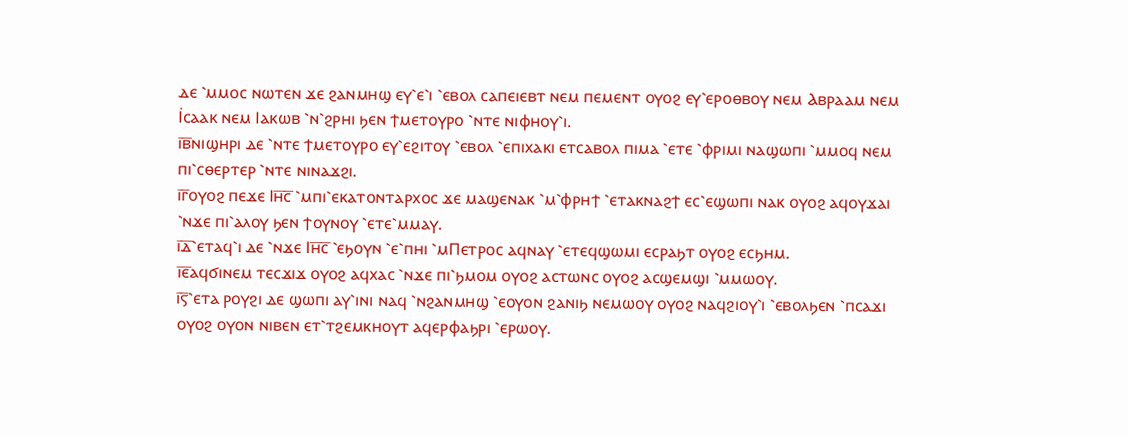ⲇⲉ ⳿ⲙⲙⲟⲥ ⲛⲱⲧⲉⲛ ϫⲉ ϩⲁⲛⲙⲏϣ ⲉⲩ⳿ⲉ⳿ⲓ ⳿ⲉⲃⲟⲗ ⲥⲁⲡⲉⲓⲉⲃⲧ ⲛⲉⲙ ⲡⲉⲙⲉⲛⲧ ⲟⲩⲟϩ ⲉⲩ⳿ⲉⲣⲟⲑⲃⲟⲩ ⲛⲉⲙ Ⲁⲃⲣⲁⲁⲙ ⲛⲉⲙ Ⲓ̇ⲥⲁⲁⲕ ⲛⲉⲙ Ⲓⲁⲕⲱⲃ ⳿ⲛ⳿ϩⲣⲏⲓ ϧⲉⲛ ϯⲙⲉⲧⲟⲩⲣⲟ ⳿ⲛⲧⲉ ⲛⲓⲫⲏⲟⲩ⳿ⲓ.
ⲓ̅ⲃ̅ⲛⲓϣⲏⲣⲓ ⲇⲉ ⳿ⲛⲧⲉ ϯⲙⲉⲧⲟⲩⲣⲟ ⲉⲩ⳿ⲉϩⲓⲧⲟⲩ ⳿ⲉⲃⲟⲗ ⳿ⲉⲡⲓⲭⲁⲕⲓ ⲉⲧⲥⲁⲃⲟⲗ ⲡⲓⲙⲁ ⳿ⲉⲧⲉ ⳿ⲫⲣⲓⲙⲓ ⲛⲁϣⲱⲡⲓ ⳿ⲙⲙⲟϥ ⲛⲉⲙ ⲡⲓ⳿ⲥⲑⲉⲣⲧⲉⲣ ⳿ⲛⲧⲉ ⲛⲓⲛⲁϫϩⲓ.
ⲓ̅ⲅ̅ⲟⲩⲟϩ ⲡⲉϫⲉ Ⲓⲏ̅ⲥ̅ ⳿ⲙⲡⲓ⳿ⲉⲕⲁⲧⲟⲛⲧⲁⲣⲭⲟⲥ ϫⲉ ⲙⲁϣⲉⲛⲁⲕ ⳿ⲙ⳿ⲫⲣⲏϯ ⳿ⲉⲧⲁⲕⲛⲁϩϯ ⲉⲥ⳿ⲉϣⲱⲡⲓ ⲛⲁⲕ ⲟⲩⲟϩ ⲁϥⲟⲩϫⲁⲓ ⳿ⲛϫⲉ ⲡⲓ⳿ⲁⲗⲟⲩ ϧⲉⲛ ϯⲟⲩⲛⲟⲩ ⳿ⲉⲧⲉ⳿ⲙⲙⲁⲩ.
ⲓ̅ⲇ̅⳿ⲉⲧⲁϥ⳿ⲓ ⲇⲉ ⳿ⲛϫⲉ Ⲓⲏ̅ⲥ̅ ⳿ⲉϧⲟⲩⲛ ⳿ⲉ⳿ⲡⲏⲓ ⳿ⲙⲠⲉⲧⲣⲟⲥ ⲁϥⲛⲁⲩ ⳿ⲉⲧⲉϥϣⲱⲙⲓ ⲉⲥⲣⲁϧⲧ ⲟⲩⲟϩ ⲉⲥϧⲏⲙ.
ⲓ̅ⲉ̅ⲁϥϭⲓⲛⲉⲙ ⲧⲉⲥϫⲓϫ ⲟⲩⲟϩ ⲁϥⲭⲁⲥ ⳿ⲛϫⲉ ⲡⲓ⳿ϧⲙⲟⲙ ⲟⲩⲟϩ ⲁⲥⲧⲱⲛⲥ ⲟⲩⲟϩ ⲁⲥϣⲉⲙϣⲓ ⳿ⲙⲙⲱⲟⲩ.
ⲓ̅ⲋ̅⳿ⲉⲧⲁ ⲣⲟⲩϩⲓ ⲇⲉ ϣⲱⲡⲓ ⲁⲩ⳿ⲓⲛⲓ ⲛⲁϥ ⳿ⲛϩⲁⲛⲙⲏϣ ⳿ⲉⲟⲩⲟⲛ ϩⲁⲛⲓϧ ⲛⲉⲙⲱⲟⲩ ⲟⲩⲟϩ ⲛⲁϥϩⲓⲟⲩ⳿ⲓ ⳿ⲉⲃⲟⲗϧⲉⲛ ⳿ⲡⲥⲁϫⲓ ⲟⲩⲟϩ ⲟⲩⲟⲛ ⲛⲓⲃⲉⲛ ⲉⲧ⳿ⲧϩⲉⲙⲕⲏⲟⲩⲧ ⲁϥⲉⲣⲫⲁϧⲣⲓ ⳿ⲉⲣⲱⲟⲩ.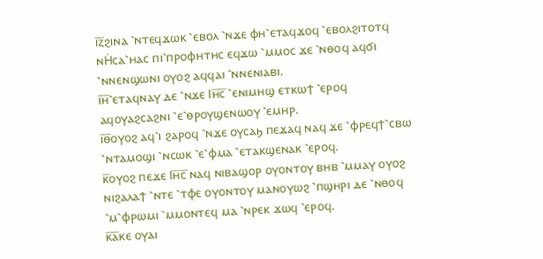ⲓ̅ⲍ̅ϩⲓⲛⲁ ⳿ⲛⲧⲉϥϫⲱⲕ ⳿ⲉⲃⲟⲗ ⳿ⲛϫⲉ ⲫⲏ⳿ⲉⲧⲁϥϫⲟϥ ⳿ⲉⲃⲟⲗϩⲓⲧⲟⲧϥ ⲛⲎ̇ⲥⲁ⳿ⲏⲁⲥ ⲡⲓ⳿ⲡⲣⲟⲫⲏⲧⲏⲥ ⲉϥϫⲱ ⳿ⲙⲙⲟⲥ ϫⲉ ⳿ⲛⲑⲟϥ ⲁϥϭⲓ ⳿ⲛⲛⲉⲛϣⲱⲛⲓ ⲟⲩⲟϩ ⲁϥϥⲁⲓ ⳿ⲛⲛⲉⲛⲓⲁⲃⲓ.
ⲓ̅ⲏ̅⳿ⲉⲧⲁϥⲛⲁⲩ ⲇⲉ ⳿ⲛϫⲉ Ⲓⲏ̅ⲥ̅ ⳿ⲉⲛⲓⲙⲏϣ ⲉⲧⲕⲱϯ ⳿ⲉⲣⲟϥ ⲁϥⲟⲩⲁϩⲥⲁϩⲛⲓ ⳿ⲉ⳿ⲑⲣⲟⲩϣⲉⲛⲱⲟⲩ ⳿ⲉⲙⲏⲣ.
ⲓ̅ⲑ̅ⲟⲩⲟϩ ⲁϥ⳿ⲓ ϩⲁⲣⲟϥ ⳿ⲛϫⲉ ⲟⲩⲥⲁϧ ⲡⲉϫⲁϥ ⲛⲁϥ ϫⲉ ⳿ⲫⲣⲉϥϯ⳿ⲥⲃⲱ ⳿ⲛⲧⲁⲙⲟϣⲓ ⳿ⲛⲥⲱⲕ ⳿ⲉ⳿ⲫⲙⲁ ⳿ⲉⲧⲁⲕϣⲉⲛⲁⲕ ⳿ⲉⲣⲟϥ.
ⲕ̅ⲟⲩⲟϩ ⲡⲉϫⲉ Ⲓⲏ̅ⲥ̅ ⲛⲁϥ ⲛⲓⲃⲁϣⲟⲣ ⲟⲩⲟⲛⲧⲟⲩ ⲃⲏⲃ ⳿ⲙⲙⲁⲩ ⲟⲩⲟϩ ⲛⲓϩⲁⲗⲁϯ ⳿ⲛⲧⲉ ⳿ⲧⲫⲉ ⲟⲩⲟⲛⲧⲟⲩ ⲙⲁⲛⲟⲩⲱϩ ⳿ⲡϣⲏⲣⲓ ⲇⲉ ⳿ⲛⲑⲟϥ ⳿ⲙ⳿ⲫⲣⲱⲙⲓ ⳿ⲙⲙⲟⲛⲧⲉϥ ⲙⲁ ⳿ⲛⲣⲉⲕ ϫⲱϥ ⳿ⲉⲣⲟϥ.
ⲕ̅ⲁ̅ⲕⲉ ⲟⲩⲁⲓ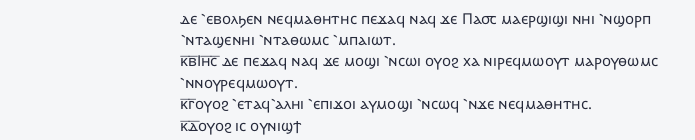ⲇⲉ ⳿ⲉⲃⲟⲗϧⲉⲛ ⲛⲉϥⲙⲁⲑⲏⲧⲏⲥ ⲡⲉϫⲁϥ ⲛⲁϥ ϫⲉ Ⲡⲁ⳪ ⲙⲁⲉⲣϣⲓϣⲓ ⲛⲏⲓ ⳿ⲛϣⲟⲣⲡ ⳿ⲛⲧⲁϣⲉⲛⲏⲓ ⳿ⲛⲧⲁⲑⲱⲙⲥ ⳿ⲙⲡⲁⲓⲱⲧ.
ⲕ̅ⲃ̅Ⲓⲏ̅ⲥ̅ ⲇⲉ ⲡⲉϫⲁϥ ⲛⲁϥ ϫⲉ ⲙⲟϣⲓ ⳿ⲛⲥⲱⲓ ⲟⲩⲟϩ ⲭⲁ ⲛⲓⲣⲉϥⲙⲱⲟⲩⲧ ⲙⲁⲣⲟⲩⲑⲱⲙⲥ ⳿ⲛⲛⲟⲩⲣⲉϥⲙⲱⲟⲩⲧ.
ⲕ̅ⲅ̅ⲟⲩⲟϩ ⳿ⲉⲧⲁϥ⳿ⲁⲗⲏⲓ ⳿ⲉⲡⲓϫⲟⲓ ⲁⲩⲙⲟϣⲓ ⳿ⲛⲥⲱϥ ⳿ⲛϫⲉ ⲛⲉϥⲙⲁⲑⲏⲧⲏⲥ.
ⲕ̅ⲇ̅ⲟⲩⲟϩ ⲓⲥ ⲟⲩⲛⲓϣϯ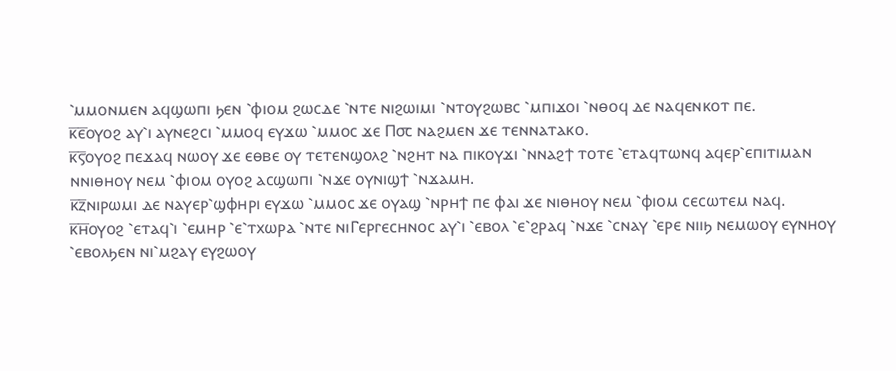⳿ⲙⲙⲟⲛⲙⲉⲛ ⲁϥϣⲱⲡⲓ ϧⲉⲛ ⳿ⲫⲓⲟⲙ ϩⲱⲥⲇⲉ ⳿ⲛⲧⲉ ⲛⲓϩⲱⲓⲙⲓ ⳿ⲛⲧⲟⲩϩⲱⲃⲥ ⳿ⲙⲡⲓϫⲟⲓ ⳿ⲛⲑⲟϥ ⲇⲉ ⲛⲁϥⲉⲛⲕⲟⲧ ⲡⲉ.
ⲕ̅ⲉ̅ⲟⲩⲟϩ ⲁⲩ⳿ⲓ ⲁⲩⲛⲉϩⲥⲓ ⳿ⲙⲙⲟϥ ⲉⲩϫⲱ ⳿ⲙⲙⲟⲥ ϫⲉ Ⲡ⳪ ⲛⲁϩⲙⲉⲛ ϫⲉ ⲧⲉⲛⲛⲁⲧⲁⲕⲟ.
ⲕ̅ⲋ̅ⲟⲩⲟϩ ⲡⲉϫⲁϥ ⲛⲱⲟⲩ ϫⲉ ⲉⲑⲃⲉ ⲟⲩ ⲧⲉⲧⲉⲛϣⲟⲗϩ ⳿ⲛϩⲏⲧ ⲛⲁ ⲡⲓⲕⲟⲩϫⲓ ⳿ⲛⲛⲁϩϯ ⲧⲟⲧⲉ ⳿ⲉⲧⲁϥⲧⲱⲛϥ ⲁϥⲉⲣ⳿ⲉⲡⲓⲧⲓⲙⲁⲛ ⲛⲛⲓⲑⲏⲟⲩ ⲛⲉⲙ ⳿ⲫⲓⲟⲙ ⲟⲩⲟϩ ⲁⲥϣⲱⲡⲓ ⳿ⲛϫⲉ ⲟⲩⲛⲓϣϯ ⳿ⲛϫⲁⲙⲏ.
ⲕ̅ⲍ̅ⲛⲓⲣⲱⲙⲓ ⲇⲉ ⲛⲁⲩⲉⲣ⳿ϣⲫⲏⲣⲓ ⲉⲩϫⲱ ⳿ⲙⲙⲟⲥ ϫⲉ ⲟⲩⲁϣ ⳿ⲛⲣⲏϯ ⲡⲉ ⲫⲁⲓ ϫⲉ ⲛⲓⲑⲏⲟⲩ ⲛⲉⲙ ⳿ⲫⲓⲟⲙ ⲥⲉⲥⲱⲧⲉⲙ ⲛⲁϥ.
ⲕ̅ⲏ̅ⲟⲩⲟϩ ⳿ⲉⲧⲁϥ⳿ⲓ ⳿ⲉⲙⲏⲣ ⳿ⲉ⳿ⲧⲭⲱⲣⲁ ⳿ⲛⲧⲉ ⲛⲓⲄⲉⲣⲅⲉⲥⲏⲛⲟⲥ ⲁⲩ⳿ⲓ ⳿ⲉⲃⲟⲗ ⳿ⲉ⳿ϩⲣⲁϥ ⳿ⲛϫⲉ ⳿ⲥⲛⲁⲩ ⳿ⲉⲣⲉ ⲛⲓⲓϧ ⲛⲉⲙⲱⲟⲩ ⲉⲩⲛⲏⲟⲩ ⳿ⲉⲃⲟⲗϧⲉⲛ ⲛⲓ⳿ⲙϩⲁⲩ ⲉⲩϩⲱⲟⲩ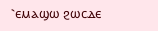⳿ⲉⲙⲁϣⲱ ϩⲱⲥⲇⲉ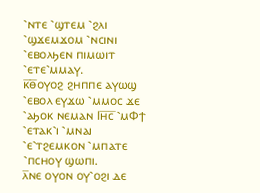⳿ⲛⲧⲉ ⳿ϣⲧⲉⲙ ⳿ϩⲗⲓ ⳿ϣϫⲉⲙϫⲟⲙ ⳿ⲛⲥⲓⲛⲓ ⳿ⲉⲃⲟⲗϧⲉⲛ ⲡⲓⲙⲱⲓⲧ ⳿ⲉⲧⲉ⳿ⲙⲙⲁⲩ.
ⲕ̅ⲑ̅ⲟⲩⲟϩ ϩⲏⲡⲡⲉ ⲁⲩⲱϣ ⳿ⲉⲃⲟⲗ ⲉⲩϫⲱ ⳿ⲙⲙⲟⲥ ϫⲉ ⳿ⲁϧⲟⲕ ⲛⲉⲙⲁⲛ Ⲓⲏ̅ⲥ̅ ⳿ⲙⲪϯ ⳿ⲉⲧⲁⲕ⳿ⲓ ⳿ⲙⲛⲁⲓ ⳿ⲉ⳿ⲧϩⲉⲙⲕⲟⲛ ⳿ⲙⲡⲁⲧⲉ ⳿ⲡⲥⲏⲟⲩ ϣⲱⲡⲓ.
ⲗ̅ⲛⲉ ⲟⲩⲟⲛ ⲟⲩ⳿ⲟϩⲓ ⲇⲉ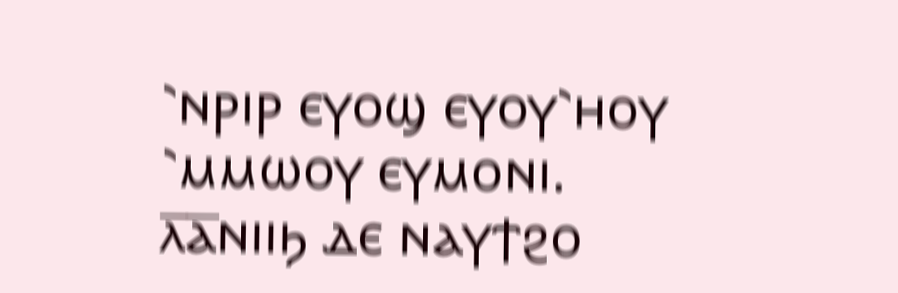⳿ⲛⲣⲓⲣ ⲉⲩⲟϣ ⲉⲩⲟⲩ⳿ⲏⲟⲩ ⳿ⲙⲙⲱⲟⲩ ⲉⲩⲙⲟⲛⲓ.
ⲗ̅ⲁ̅ⲛⲓⲓϧ ⲇⲉ ⲛⲁⲩϯϩⲟ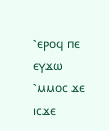⳿ⲉⲣⲟϥ ⲡⲉ ⲉⲩϫⲱ ⳿ⲙⲙⲟⲥ ϫⲉ ⲓⲥϫⲉ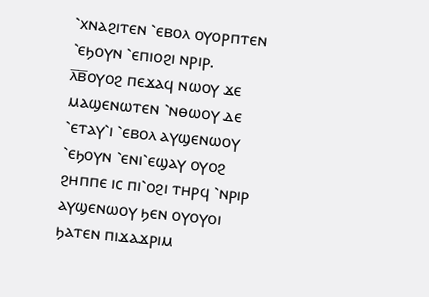⳿ⲭⲛⲁϩⲓⲧⲉⲛ ⳿ⲉⲃⲟⲗ ⲟⲩⲟⲣⲡⲧⲉⲛ ⳿ⲉϧⲟⲩⲛ ⳿ⲉⲡⲓⲟϩⲓ ⲛⲣⲓⲣ.
ⲗ̅ⲃ̅ⲟⲩⲟϩ ⲡⲉϫⲁϥ ⲛⲱⲟⲩ ϫⲉ ⲙⲁϣⲉⲛⲱⲧⲉⲛ ⳿ⲛⲑⲱⲟⲩ ⲇⲉ ⳿ⲉⲧⲁⲩ⳿ⲓ ⳿ⲉⲃⲟⲗ ⲁⲩϣⲉⲛⲱⲟⲩ ⳿ⲉϧⲟⲩⲛ ⳿ⲉⲛⲓ⳿ⲉϣⲁⲩ ⲟⲩⲟϩ ϩⲏⲡⲡⲉ ⲓⲥ ⲡⲓ⳿ⲟϩⲓ ⲧⲏⲣϥ ⳿ⲛⲣⲓⲣ ⲁⲩϣⲉⲛⲱⲟⲩ ϧⲉⲛ ⲟⲩⲟⲩⲟⲓ ϧⲁⲧⲉⲛ ⲡⲓϫⲁϫⲣⲓⲙ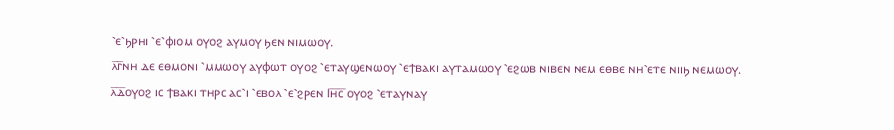⳿ⲉ⳿ϧⲣⲏⲓ ⳿ⲉ⳿ⲫⲓⲟⲙ ⲟⲩⲟϩ ⲁⲩⲙⲟⲩ ϧⲉⲛ ⲛⲓⲙⲱⲟⲩ.
ⲗ̅ⲅ̅ⲛⲏ ⲇⲉ ⲉⲑⲙⲟⲛⲓ ⳿ⲙⲙⲱⲟⲩ ⲁⲩⲫⲱⲧ ⲟⲩⲟϩ ⳿ⲉⲧⲁⲩϣⲉⲛⲱⲟⲩ ⳿ⲉϯⲃⲁⲕⲓ ⲁⲩⲧⲁⲙⲱⲟⲩ ⳿ⲉϩⲱⲃ ⲛⲓⲃⲉⲛ ⲛⲉⲙ ⲉⲑⲃⲉ ⲛⲏ⳿ⲉⲧⲉ ⲛⲓⲓϧ ⲛⲉⲙⲱⲟⲩ.
ⲗ̅ⲇ̅ⲟⲩⲟϩ ⲓⲥ ϯⲃⲁⲕⲓ ⲧⲏⲣⲥ ⲁⲥ⳿ⲓ ⳿ⲉⲃⲟⲗ ⳿ⲉ⳿ϩⲣⲉⲛ Ⲓⲏ̅ⲥ̅ ⲟⲩⲟϩ ⳿ⲉⲧⲁⲩⲛⲁⲩ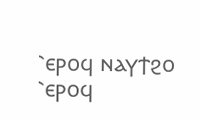⳿ⲉⲣⲟϥ ⲛⲁⲩϯϩⲟ ⳿ⲉⲣⲟϥ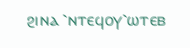ϩⲓⲛⲁ ⳿ⲛⲧⲉϥⲟⲩ⳿ⲱⲧⲉⲃ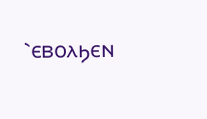⳿ⲉⲃⲟⲗϧⲉⲛ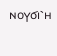ⲛⲟⲩϭⲓ⳿ⲏ